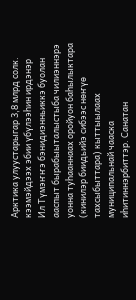Арктика улуустарыгар 3,8 млрд солк. кээмэйдээх эбии үбүлээһин ирдэнэр
Ил Түмэҥҥэ бэнидиэнньиккэ буолан ааспыт бырабыыталыстыба чилиэннэрэ уонна туһааннаах оройуон баһылыктара (кинилэр биидьийэ сибээс нөҥүө тахсыбыттара) кыттыылаах муниципальнай чааска иһитиннэрбиттэр. Санатан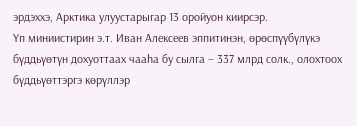эрдэххэ, Арктика улуустарыгар 13 оройуон киирсэр.
Үп миниистирин э.т. Иван Алексеев эппитинэн, өрөспүүбүлүкэ бүддьүөтүн дохуоттаах чааһа бу сылга – 337 млрд солк., олохтоох бүддьүөттэргэ көрүллэр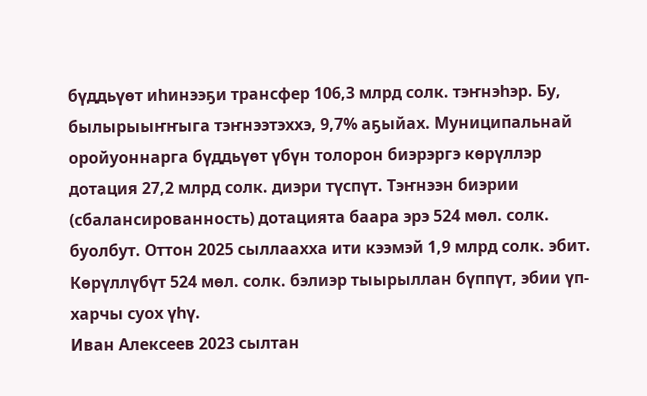бүддьүөт иһинээҕи трансфер 106,3 млрд солк. тэҥнэһэр. Бу, былырыыҥҥыга тэҥнээтэххэ, 9,7% аҕыйах. Муниципальнай оройуоннарга бүддьүөт үбүн толорон биэрэргэ көрүллэр дотация 27,2 млрд солк. диэри түспүт. Тэҥнээн биэрии (сбалансированность) дотацията баара эрэ 524 мөл. солк. буолбут. Оттон 2025 сыллаахха ити кээмэй 1,9 млрд солк. эбит. Көрүллүбүт 524 мөл. солк. бэлиэр тыырыллан бүппүт, эбии үп-харчы суох үһү.
Иван Алексеев 2023 сылтан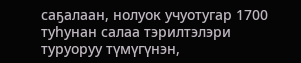саҕалаан, нолуок учуотугар 1700 туһунан салаа тэрилтэлэри туруоруу түмүгүнэн,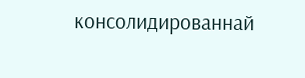консолидированнай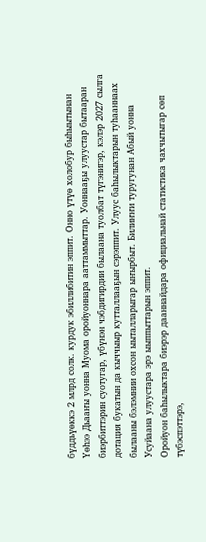бүддьүөккэ 2 млрд солк. курдук эбиллибитин эппит. Онно үтүө холобур быһыытынан Үөһээ Дьааҥы уонна Муома оройуоннара ааттаммыттар. Уоннааҕы улуустар бытааран биэрбиттэрин суотугар, үбүнэн чэбдигирдии былаана туолбат түгэнигэр, кэлэр 2027 сылга дотация букатын да кыччыыр кутталлааҕын сэрэппит. Улуус баһылыктарын туһааннаах былааны бэлэмнии охсон ыыталларыгар ыҥырбыт. Билиҥҥи туругунан Абый уонна Усуйаана улуустара эрэ ыыппыттарын эппит.
Оройуон баһылыктара биэрэр дааннайдара официальнай статистика чахчытыгар сөп түбэспэттэрэ,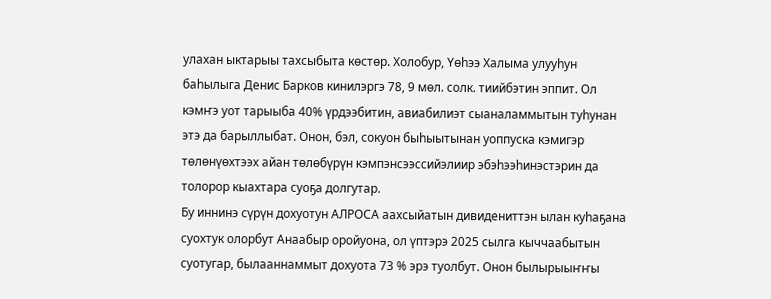улахан ыктарыы тахсыбыта көстөр. Холобур, Үөһээ Халыма улууһун баһылыга Денис Барков кинилэргэ 78, 9 мөл. солк. тиийбэтин эппит. Ол кэмҥэ уот тарыыба 40% үрдээбитин, авиабилиэт сыаналаммытын туһунан этэ да барыллыбат. Онон, бэл, сокуон быһыытынан уоппуска кэмигэр төлөнүөхтээх айан төлөбүрүн кэмпэнсээссийэлиир эбэһээһинэстэрин да толорор кыахтара суоҕа долгутар.
Бу иннинэ сүрүн дохуотун АЛРОСА аахсыйатын дивидениттэн ылан куһаҕана суохтук олорбут Анаабыр оройуона, ол үптэрэ 2025 сылга кыччаабытын суотугар, былааннаммыт дохуота 73 % эрэ туолбут. Онон былырыыҥҥы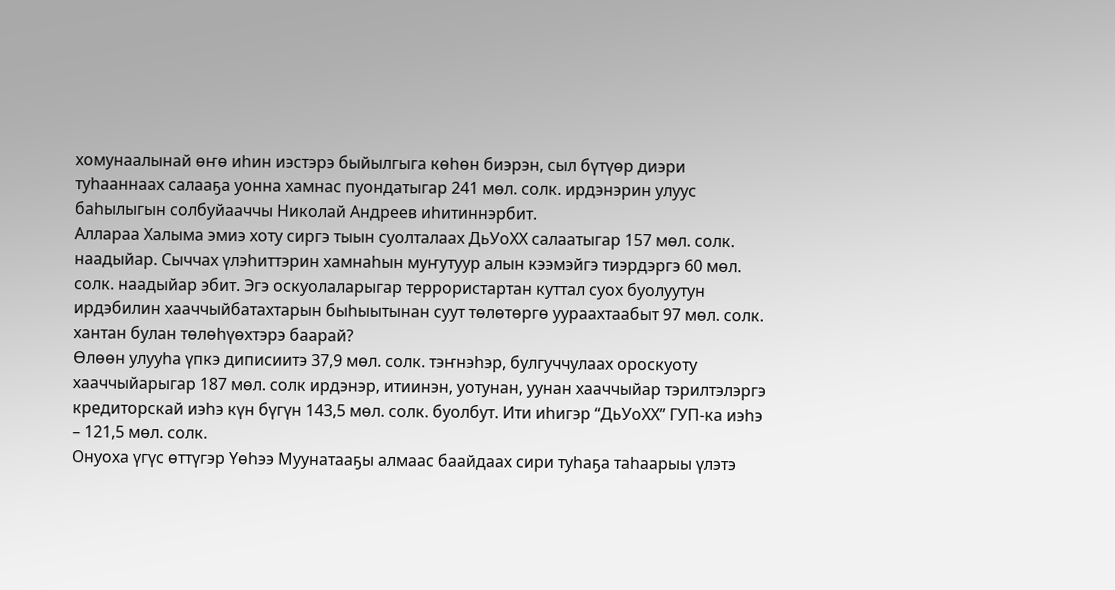хомунаалынай өҥө иһин иэстэрэ быйылгыга көһөн биэрэн, сыл бүтүөр диэри туһааннаах салааҕа уонна хамнас пуондатыгар 241 мөл. солк. ирдэнэрин улуус баһылыгын солбуйааччы Николай Андреев иһитиннэрбит.
Аллараа Халыма эмиэ хоту сиргэ тыын суолталаах ДьУоХХ салаатыгар 157 мөл. солк. наадыйар. Сыччах үлэһиттэрин хамнаһын муҥутуур алын кээмэйгэ тиэрдэргэ 60 мөл. солк. наадыйар эбит. Эгэ оскуолаларыгар террористартан куттал суох буолуутун ирдэбилин хааччыйбатахтарын быһыытынан суут төлөтөргө уураахтаабыт 97 мөл. солк. хантан булан төлөһүөхтэрэ баарай?
Өлөөн улууһа үпкэ диписиитэ 37,9 мөл. солк. тэҥнэһэр, булгуччулаах ороскуоту хааччыйарыгар 187 мөл. солк ирдэнэр, итиинэн, уотунан, уунан хааччыйар тэрилтэлэргэ кредиторскай иэһэ күн бүгүн 143,5 мөл. солк. буолбут. Ити иһигэр “ДьУоХХ” ГУП-ка иэһэ – 121,5 мөл. солк.
Онуоха үгүс өттүгэр Үөһээ Муунатааҕы алмаас баайдаах сири туһаҕа таһаарыы үлэтэ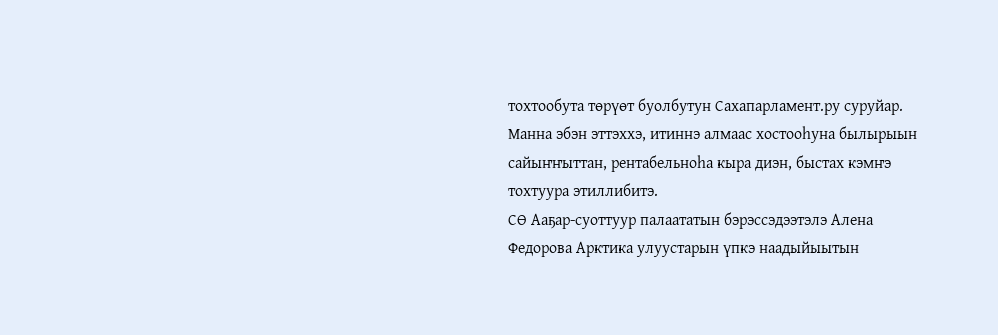тохтообута төрүөт буолбутун Сахапарламент.ру суруйар. Манна эбэн эттэххэ, итиннэ алмаас хостооһуна былырыын сайыҥҥыттан, рентабельноһа кыра диэн, быстах кэмҥэ тохтуура этиллибитэ.
СӨ Ааҕар-суоттуур палаататын бэрэссэдээтэлэ Алена Федорова Арктика улуустарын үпкэ наадыйыытын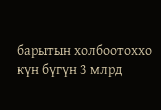барытын холбоотоххо күн бүгүн 3 млрд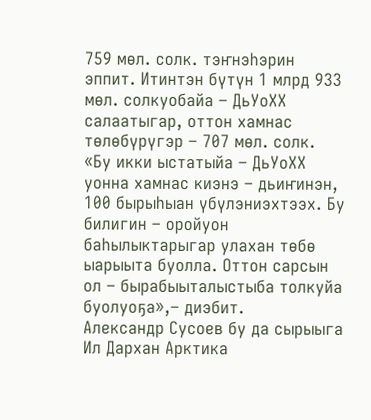759 мөл. солк. тэҥнэһэрин эппит. Итинтэн бүтүн 1 млрд 933 мөл. солкуобайа – ДьУоХХ салаатыгар, оттон хамнас төлөбүрүгэр – 707 мөл. солк.
«Бу икки ыстатыйа – ДьУоХХ уонна хамнас киэнэ – дьиҥинэн, 100 бырыһыан үбүлэниэхтээх. Бу билигин – оройуон баһылыктарыгар улахан төбө ыарыыта буолла. Оттон сарсын ол – бырабыыталыстыба толкуйа буолуоҕа»,– диэбит.
Александр Сусоев бу да сырыыга Ил Дархан Арктика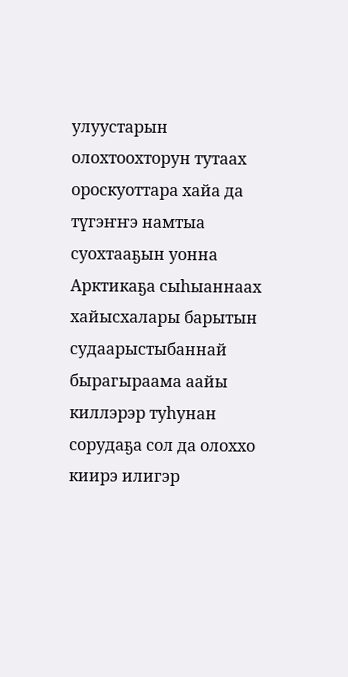улуустарын олохтоохторун тутаах ороскуоттара хайа да түгэҥҥэ намтыа суохтааҕын уонна Арктикаҕа сыһыаннаах хайысхалары барытын судаарыстыбаннай бырагыраама аайы киллэрэр туһунан сорудаҕа сол да олоххо киирэ илигэр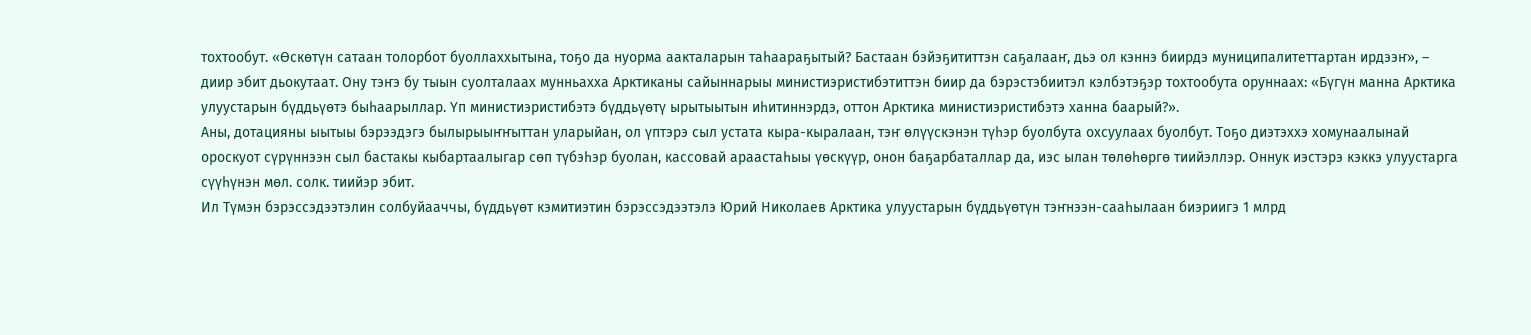тохтообут. «Өскөтүн сатаан толорбот буоллаххытына, тоҕо да нуорма аакталарын таһаараҕытый? Бастаан бэйэҕититтэн саҕалааҥ, дьэ ол кэннэ биирдэ муниципалитеттартан ирдээҥ», – диир эбит дьокутаат. Ону тэҥэ бу тыын суолталаах мунньахха Арктиканы сайыннарыы министиэристибэтиттэн биир да бэрэстэбиитэл кэлбэтэҕэр тохтообута оруннаах: «Бүгүн манна Арктика улуустарын бүддьүөтэ быһаарыллар. Үп министиэристибэтэ бүддьүөтү ырытыытын иһитиннэрдэ, оттон Арктика министиэристибэтэ ханна баарый?».
Аны, дотацияны ыытыы бэрээдэгэ былырыыҥҥыттан уларыйан, ол үптэрэ сыл устата кыра-кыралаан, тэҥ өлүүскэнэн түһэр буолбута охсуулаах буолбут. Тоҕо диэтэххэ хомунаалынай ороскуот сүрүннээн сыл бастакы кыбартаалыгар сөп түбэһэр буолан, кассовай араастаһыы үөскүүр, онон баҕарбаталлар да, иэс ылан төлөһөргө тиийэллэр. Оннук иэстэрэ кэккэ улуустарга сүүһүнэн мөл. солк. тиийэр эбит.
Ил Түмэн бэрэссэдээтэлин солбуйааччы, бүддьүөт кэмитиэтин бэрэссэдээтэлэ Юрий Николаев Арктика улуустарын бүддьүөтүн тэҥнээн-сааһылаан биэриигэ 1 млрд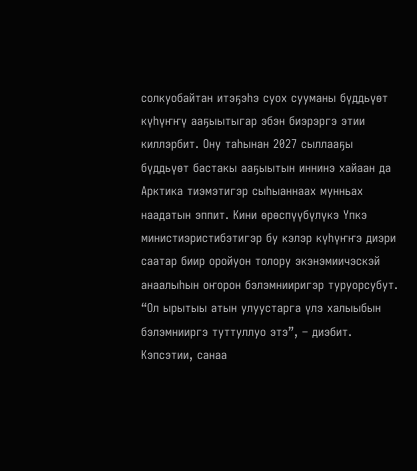солкуобайтан итэҕэһэ суох сууманы бүддьүөт күһүҥҥү ааҕыытыгар эбэн биэрэргэ этии киллэрбит. Ону таһынан 2027 сыллааҕы бүддьүөт бастакы ааҕыытын иннинэ хайаан да Арктика тиэмэтигэр сыһыаннаах мунньах наадатын эппит. Кини өрөспүүбүлүкэ Үпкэ министиэристибэтигэр бу кэлэр күһүҥҥэ диэри саатар биир оройуон толору экэнэмиичэскэй анаалыһын оҥорон бэлэмнииригэр туруорсубут. “Ол ырытыы атын улуустарга үлэ халыыбын бэлэмнииргэ туттуллуо этэ”, – диэбит.
Кэпсэтии, санаа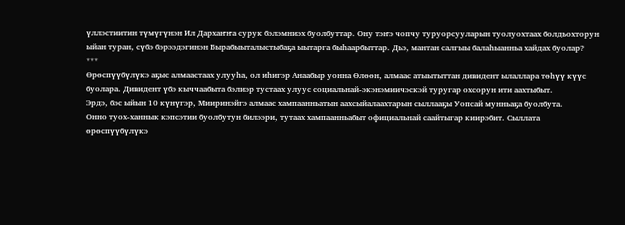үллэстиитин түмүгүнэн Ил Дархаҥҥа сурук бэлэмниэх буолбуттар. Ону тэҥэ чопчу туруорсууларын туолуохтаах болдьохторун ыйан туран, сүбэ бэрээдэгинэн Бырабыыталыстыбаҕа ыытарга быһаарбыттар. Дьэ, мантан салгыы балаһыанньа хайдах буолар?
***
Өрөспүүбүлүкэ аҕыс алмаастаах улууһа, ол иһигэр Анаабыр уонна Өлөөн, алмаас атыытыттан дивидент ылаллара төһүү күүс буолара. Дивидент үбэ кыччаабыта бэлиэр тустаах улуус социальнай-экэнэмиичэскэй туругар охсорун ити аахтыбыт.
Эрдэ, бэс ыйын 10 күнүгэр, Мииринэйгэ алмаас хампаанньатын аахсыйалаахтарын сыллааҕы Уопсай мунньаҕа буолбута.
Онно туох-ханнык кэпсэтии буолбутун билээри, тутаах хампаанньабыт официальнай саайтыгар киирэбит. Сыллата өрөспүүбүлүкэ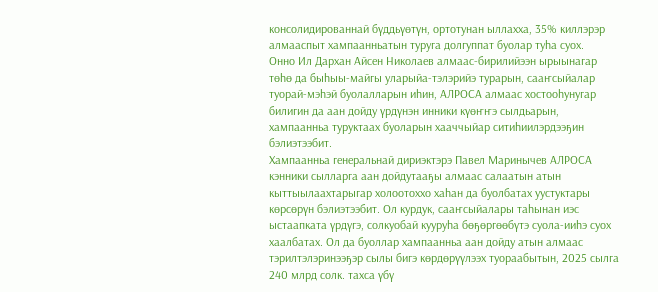консолидированнай бүддьүөтүн, ортотунан ыллахха, 35% киллэрэр алмааспыт хампаанньатын туруга долгуппат буолар туһа суох.
Онно Ил Дархан Айсен Николаев алмаас-бирилийээн ырыынагар төһө да быһыы-майгы уларыйа-тэлэрийэ турарын, сааҥсыйалар туорай-мэһэй буолалларын иһин, АЛРОСА алмаас хостооһунугар билигин да аан дойду үрдүнэн инники күөҥҥэ сылдьарын, хампаанньа туруктаах буоларын хааччыйар ситиһиилэрдээҕин бэлиэтээбит.
Хампаанньа генеральнай дириэктэрэ Павел Маринычев АЛРОСА кэнники сылларга аан дойдутааҕы алмаас салаатын атын кыттыылаахтарыгар холоотоххо хаһан да буолбатах уустуктары көрсөрүн бэлиэтээбит. Ол курдук, сааҥсыйалары таһынан иэс ыстаапката үрдүгэ, солкуобай кууруһа бөҕөргөөбүтэ суола-ииһэ суох хаалбатах. Ол да буоллар хампаанньа аан дойду атын алмаас тэрилтэлэринээҕэр сылы бигэ көрдөрүүлээх туораабытын, 2025 сылга 240 млрд солк. тахса үбү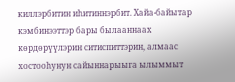киллэрбитин иһитиннэрбит. Хайа-байытар кэмбинээттэр бары былааннаах көрдөрүүлэрин ситиспиттэрин, алмаас хостооһунун сайыннарыыга ылыммыт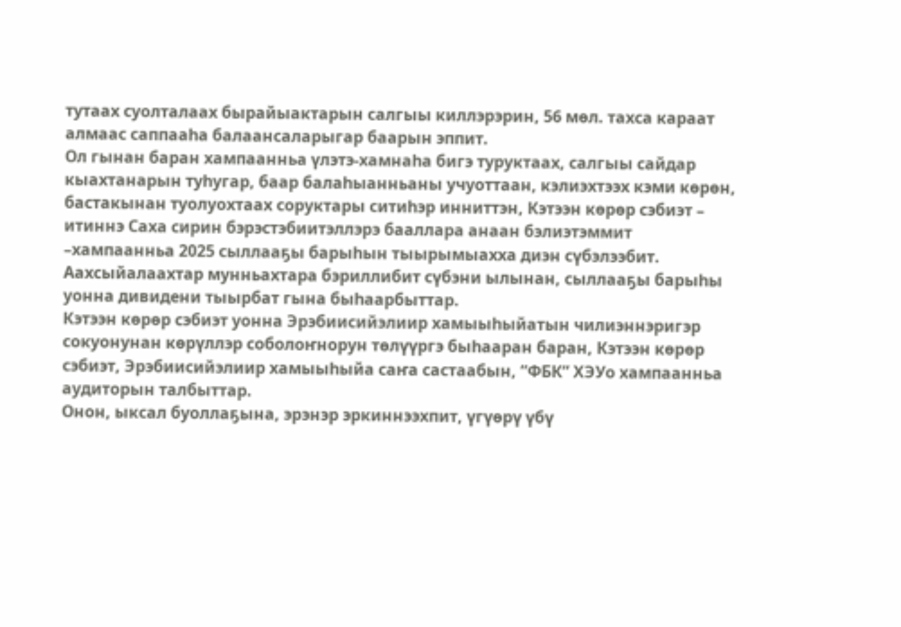тутаах суолталаах бырайыактарын салгыы киллэрэрин, 56 мөл. тахса караат алмаас саппааһа балаансаларыгар баарын эппит.
Ол гынан баран хампаанньа үлэтэ-хамнаһа бигэ туруктаах, салгыы сайдар кыахтанарын туһугар, баар балаһыанньаны учуоттаан, кэлиэхтээх кэми көрөн, бастакынан туолуохтаах соруктары ситиһэр инниттэн, Кэтээн көрөр сэбиэт – итиннэ Саха сирин бэрэстэбиитэллэрэ бааллара анаан бэлиэтэммит –хампаанньа 2025 сыллааҕы барыһын тыырымыахха диэн сүбэлээбит. Аахсыйалаахтар мунньахтара бэриллибит сүбэни ылынан, сыллааҕы барыһы уонна дивидени тыырбат гына быһаарбыттар.
Кэтээн көрөр сэбиэт уонна Эрэбиисийэлиир хамыыһыйатын чилиэннэригэр сокуонунан көрүллэр соболоҥнорун төлүүргэ быһааран баран, Кэтээн көрөр сэбиэт, Эрэбиисийэлиир хамыыһыйа саҥа састаабын, “ФБК” ХЭУо хампаанньа аудиторын талбыттар.
Онон, ыксал буоллаҕына, эрэнэр эркиннээхпит, үгүөрү үбү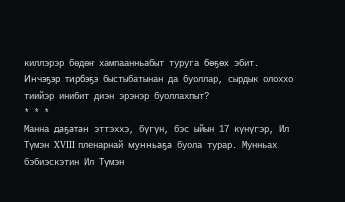киллэрэр бөдөҥ хампаанньабыт туруга бөҕөх эбит. Инчэҕэр тирбэҕэ быстыбатынан да буоллар, сырдык олоххо тиийэр инибит диэн эрэнэр буоллахпыт?
* * *
Манна даҕатан эттэххэ, бүгүн, бэс ыйын 17 күнүгэр, Ил Түмэн XVIII пленарнай мунньаҕа буола турар. Мунньах бэбиэскэтин Ил Түмэн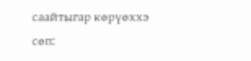саайтыгар көрүөххэ сөп: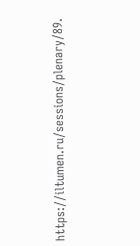https://iltumen.ru/sessions/plenary/89.